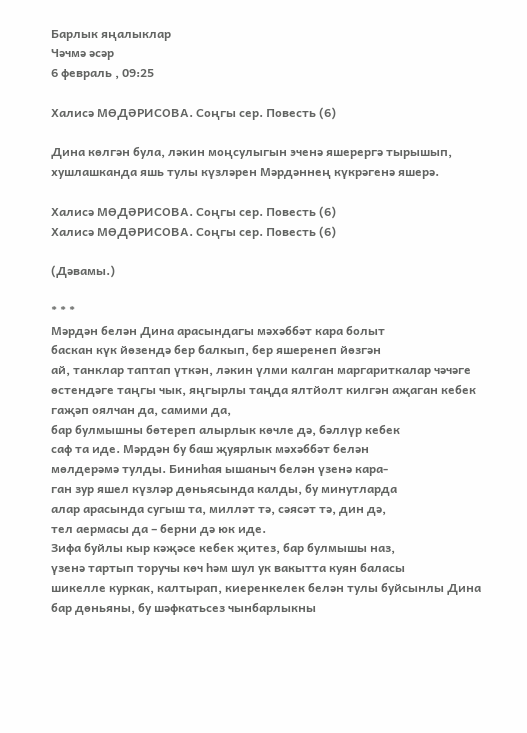Барлык яңалыклар
Чәчмә әсәр
6 февраль , 09:25

Халисә МӨДӘРИСОВА. Соңгы сер. Повесть (6)

Дина көлгән була, ләкин моңсулыгын эченә яшерергә тырышып, хушлашканда яшь тулы күзләрен Мәрдәннең күкрәгенә яшерә.

Халисә МӨДӘРИСОВА. Соңгы сер. Повесть (6)
Халисә МӨДӘРИСОВА. Соңгы сер. Повесть (6)

(Дәвамы.)

* * *
Мәрдән белән Дина арасындагы мәхәббәт кара болыт
баскан күк йөзендә бер балкып, бер яшеренеп йөзгән
ай, танклар таптап үткән, ләкин үлми калган маргариткалар чәчәге өстендәге таңгы чык, яңгырлы таңда ялтйолт килгән аҗаган кебек гаҗәп оялчан да, самими да,
бар булмышны бөтереп алырлык көчле дә, бәллүр кебек
саф та иде. Мәрдән бу баш җуярлык мәхәббәт белән
мөлдерәмә тулды. Биниһая ышаныч белән үзенә кара-
ган зур яшел күзләр дөньясында калды, бу минутларда
алар арасында сугыш та, милләт тә, сәясәт тә, дин дә,
тел аермасы да – берни дә юк иде.
Зифа буйлы кыр кәҗәсе кебек җитез, бар булмышы наз,
үзенә тартып торучы көч һәм шул ук вакытта куян баласы
шикелле куркак, калтырап, киеренкелек белән тулы буйсынлы Дина бар дөньяны, бу шәфкатьсез чынбарлыкны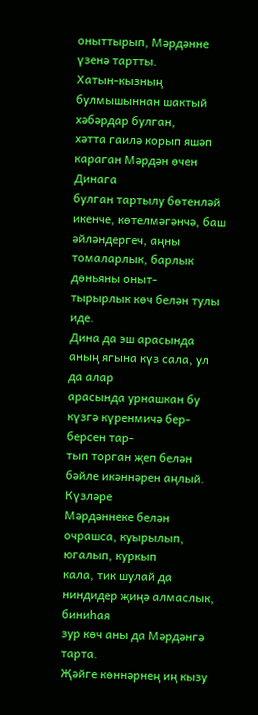оныттырып, Мәрдәнне үзенә тартты.
Хатын-кызның булмышыннан шактый хәбәрдар булган,
хәтта гаилә корып яшәп караган Мәрдән өчен Динага
булган тартылу бөтенләй икенче, көтелмәгәнчә, баш
әйләндергеч, аңны томаларлык, барлык дөньяны оныт-
тырырлык көч белән тулы иде.
Дина да эш арасында аның ягына күз сала, ул да алар
арасында урнашкан бу күзгә күренмичә бер-берсен тар-
тып торган җеп белән бәйле икәннәрен аңлый. Күзләре
Мәрдәннеке белән очрашса, куырылып, югалып, куркып
кала, тик шулай да ниндидер җиңә алмаслык, биниһая
зур көч аны да Мәрдәнгә тарта.
Җәйге көннәрнең иң кызу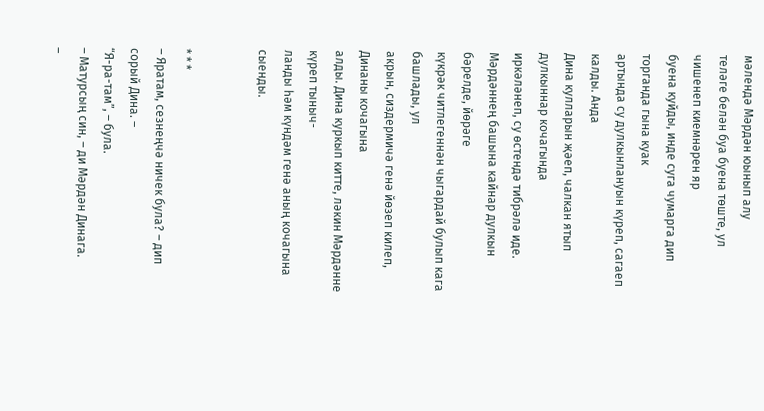мәлендә Мәрдән юынып алу
теләге белән буа буена төште, ул чишенеп киемнәрен яр
буена куйды, инде суга чумарга дип торганда гына куак
артында су дулкынлануын күреп, сагаеп калды. Анда
Дина кулларын җәеп, чалкан ятып дулкыннар кочагында
иркәләнеп, су өстендә тибрәлә иде.
Мәрдәннең башына кайнар дулкын бәрелде, йөрәге
күкрәк читлегеннән чыгардай булып кага башлады, ул
акрын, сиздермичә генә йөзеп килеп, Динаны кочагына
алды. Дина куркып китте, ләкин Мәрдәнне күреп тыныч-
ланды һәм күндәм генә аның кочагына сыенды.


* * *
– Яратам, сезнеңчә ничек була? – дип сорый Дина. –
“Я-ра-там”, – була.
– Матурсың син, – ди Мәрдән Динага.
–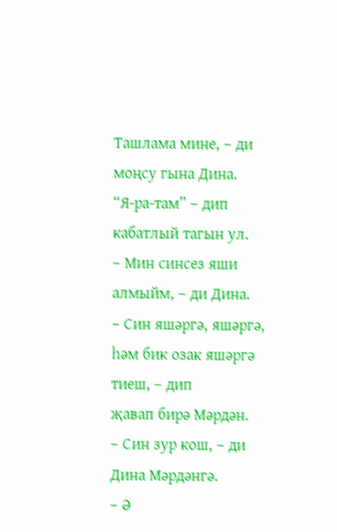Ташлама мине, – ди моңсу гына Дина.
“Я-ра-там” – дип кабатлый тагын ул.
– Мин синсез яши алмыйм, – ди Дина.
– Син яшәргә, яшәргә, һәм бик озак яшәргә тиеш, – дип
җавап бирә Мәрдән.
– Син зур кош, – ди Дина Мәрдәнгә.
– Ә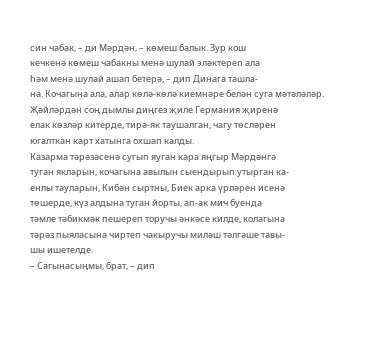син чабак, – ди Мәрдән, – көмеш балык. Зур кош
кечкенә көмеш чабакны менә шулай эләктереп ала
һәм менә шулай ашап бетерә, – дип Динага ташла-
на. Кочагына ала, алар көлә-көлә киемнәре белән суга мәтәләләр.
Җәйләрдән соң дымлы диңгез җиле Германия җиренә
елак көзләр китерде, тирә‑як таушалган, чагу төсләрен
югалткан карт хатынга охшап калды.
Казарма тәрәзәсенә сугып яуган кара яңгыр Мәрдәнгә
туган якларын, кочагына авылын сыендырып утырган ка-
енлы тауларын, Кибән сыртны, Биек арка үрләрен исенә
төшерде, күз алдына туган йорты, ап-ак мич буенда
тәмле тәбикмәк пешереп торучы әнкәсе килде, колагына
тәрәз пыяласына чиртеп чакыручы миләш тәлгәше тавы-
шы ишетелде.
– Сагынасыңмы, брат, – дип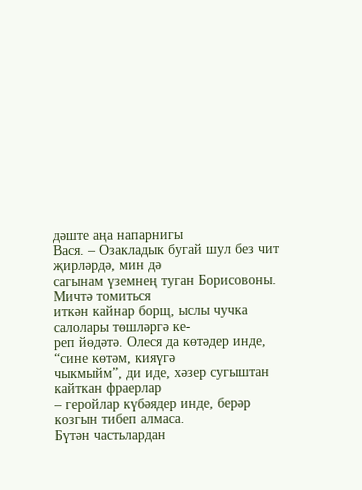дәште аңа напарнигы
Вася. – Озакладык бугай шул без чит җирләрдә, мин дә
сагынам үземнең туган Борисовоны. Мичтә томиться
иткән кайнар борщ, ыслы чучка салолары төшләргә ке-
реп йөдәтә. Олеся да көтәдер инде, “сине көтәм, кияүгә
чыкмыйм”, ди иде, хәзер сугыштан кайткан фраерлар
– геройлар күбәядер инде, берәр козгын тибеп алмаса.
Бүтән частьлардан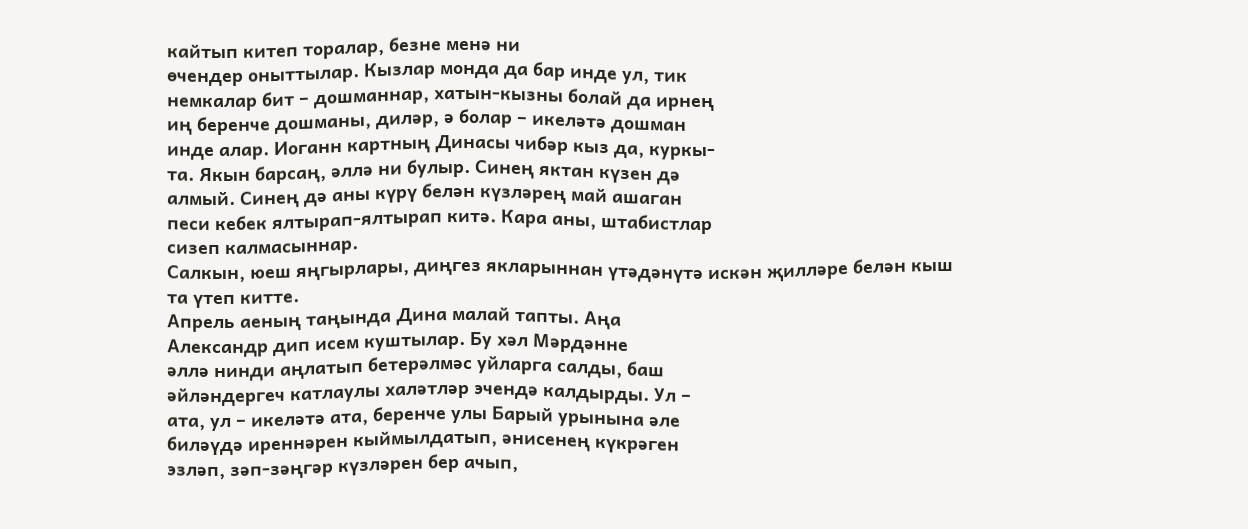кайтып китеп торалар, безне менә ни
өчендер оныттылар. Кызлар монда да бар инде ул, тик
немкалар бит – дошманнар, хатын-кызны болай да ирнең
иң беренче дошманы, диләр, ә болар – икеләтә дошман
инде алар. Иоганн картның Динасы чибәр кыз да, куркы-
та. Якын барсаң, әллә ни булыр. Синең яктан күзен дә
алмый. Синең дә аны күрү белән күзләрең май ашаган
песи кебек ялтырап-ялтырап китә. Кара аны, штабистлар
сизеп калмасыннар.
Салкын, юеш яңгырлары, диңгез якларыннан үтәдәнүтә искән җилләре белән кыш та үтеп китте.
Апрель аеның таңында Дина малай тапты. Аңа
Александр дип исем куштылар. Бу хәл Мәрдәнне
әллә нинди аңлатып бетерәлмәс уйларга салды, баш
әйләндергеч катлаулы халәтләр эчендә калдырды. Ул –
ата, ул – икеләтә ата, беренче улы Барый урынына әле
биләүдә иреннәрен кыймылдатып, әнисенең күкрәген
эзләп, зәп-зәңгәр күзләрен бер ачып,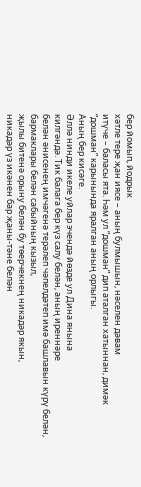бер йомып, йодрык
хәтле тере җан иясе – аның булмышын, нәселен дәвам
итүче – баласы ята. Һәм ул “дошман” дип аталган хатыннан, димәк “дошман” карынында яралган аның орлыгы.
Аның бер кисәге.
Әллә нинди икеле уйлар эчендә йөзде ул Дина янына
килгәндә. Тик балага бер күз салу белән, аның иреннәре
белән әнисенең имчәгенә терәлеп чәпелдәтеп имә башлавын күрү белән, бармаклары белән сабыйның кызыл,
җылы битенә орыну белән бу төерчекнең никадәр якын,
никадәр үз икәнен бар җаны-тәне белән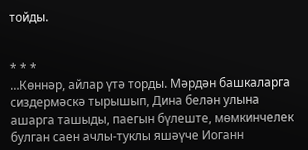тойды.


* * *
…Көннәр, айлар үтә торды. Мәрдән башкаларга
сиздермәскә тырышып, Дина белән улына ашарга ташыды, паегын бүлеште, мөмкинчелек
булган саен ачлы-туклы яшәүче Иоганн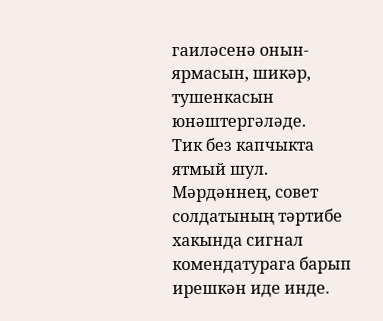гаиләсенә онын-ярмасын, шикәр, тушенкасын юнәштергәләде.
Тик без капчыкта ятмый шул. Мәрдәннең, совет
солдатының тәртибе хакында сигнал комендатурага барып ирешкән иде инде.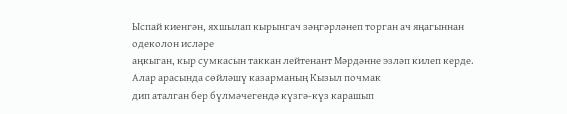Ыспай киенгән, яхшылап кырынгач зәңгәрләнеп торган ач яңагыннан одеколон исләре
аңкыган, кыр сумкасын таккан лейтенант Мәрдәнне эзләп килеп керде.
Алар арасында сөйләшү казарманың Кызыл почмак
дип аталган бер бүлмәчегендә күзгә-күз карашып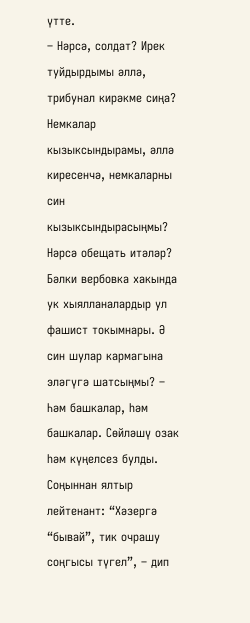үтте.
– Нәрсә, солдат? Ирек туйдырдымы әллә, трибунал кирәкме сиңа? Немкалар кызыксындырамы, әллә
киресенчә, немкаларны син кызыксындырасыңмы?
Нәрсә обещать итәләр? Бәлки вербовка хакында ук хыялланалардыр ул фашист токымнары. Ә син шулар кармагына эләгүгә шатсыңмы? – Һәм башкалар, һәм башкалар. Сөйләшү озак һәм күңелсез булды.
Соңыннан ялтыр лейтенант: “Хәзергә “бывай”, тик очрашу соңгысы түгел”, – дип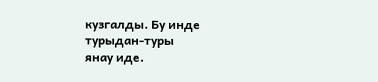кузгалды. Бу инде турыдан-туры
янау иде.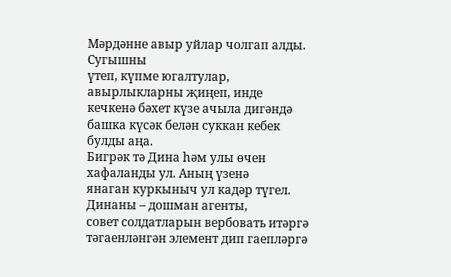Мәрдәнне авыр уйлар чолгап алды. Сугышны
үтеп, күпме югалтулар, авырлыкларны җиңеп, инде
кечкенә бәхет күзе ачыла дигәндә башка күсәк белән суккан кебек булды аңа.
Бигрәк тә Дина һәм улы өчен хафаланды ул. Аның үзенә
янаган куркыныч ул кадәр түгел. Динаны – дошман агенты,
совет солдатларын вербовать итәргә тәгаенләнгән элемент дип гаепләргә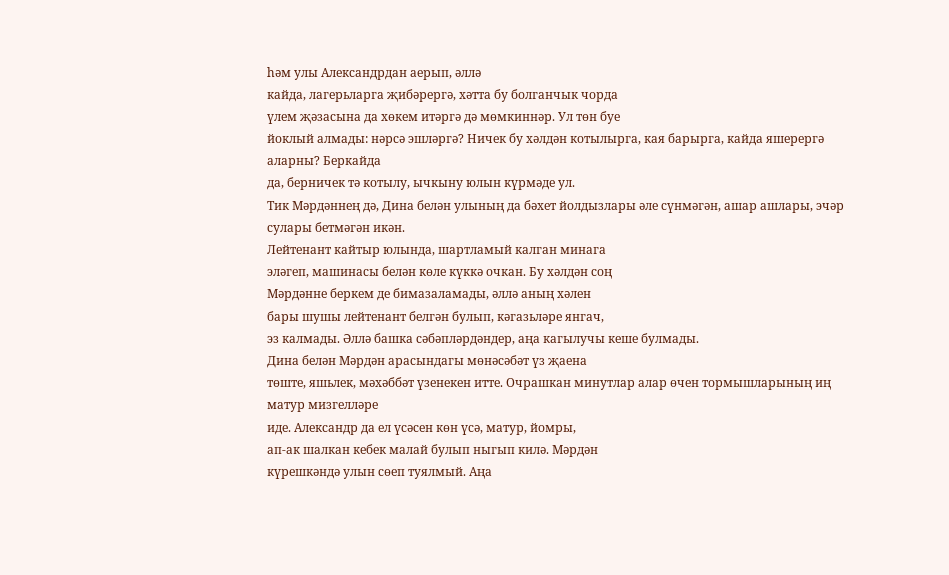һәм улы Александрдан аерып, әллә
кайда, лагерьларга җибәрергә, хәтта бу болганчык чорда
үлем җәзасына да хөкем итәргә дә мөмкиннәр. Ул төн буе
йоклый алмады: нәрсә эшләргә? Ничек бу хәлдән котылырга, кая барырга, кайда яшерергә аларны? Беркайда
да, берничек тә котылу, ычкыну юлын күрмәде ул.
Тик Мәрдәннең дә, Дина белән улының да бәхет йолдызлары әле сүнмәгән, ашар ашлары, эчәр сулары бетмәгән икән.
Лейтенант кайтыр юлында, шартламый калган минага
эләгеп, машинасы белән көле күккә очкан. Бу хәлдән соң
Мәрдәнне беркем де бимазаламады, әллә аның хәлен
бары шушы лейтенант белгән булып, кәгазьләре янгач,
эз калмады. Әллә башка сәбәпләрдәндер, аңа кагылучы кеше булмады.
Дина белән Мәрдән арасындагы мөнәсәбәт үз җаена
төште, яшьлек, мәхәббәт үзенекен итте. Очрашкан минутлар алар өчен тормышларының иң матур мизгелләре
иде. Александр да ел үсәсен көн үсә, матур, йомры,
ап-ак шалкан кебек малай булып ныгып килә. Мәрдән
күрешкәндә улын сөеп туялмый. Аңа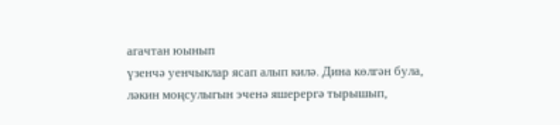агачтан юынып
үзенчә уенчыклар ясап алып килә. Дина көлгән була,
ләкин моңсулыгын эченә яшерергә тырышып,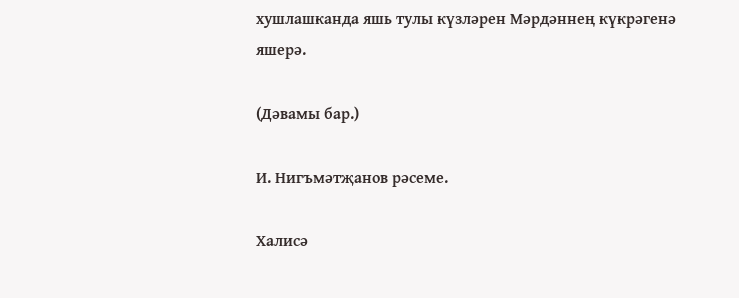хушлашканда яшь тулы күзләрен Мәрдәннең күкрәгенә яшерә.

(Дәвамы бар.)

И. Нигъмәтҗанов рәсеме.

Халисә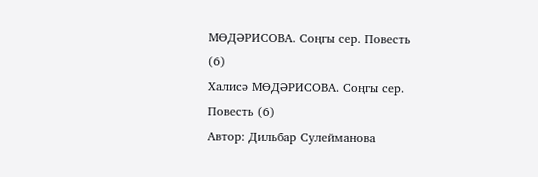МӨДӘРИСОВА. Соңгы сер. Повесть (6)
Халисә МӨДӘРИСОВА. Соңгы сер. Повесть (6)
Автор: Дильбар Сулейманова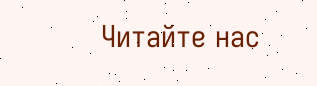Читайте нас